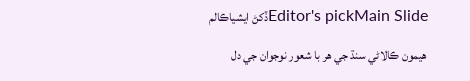Editor's pickMain Slideڏکڻ ايشياڪالم

هيمون ڪالاڻي سنڌ جي هر با شعور نوجوان جي دل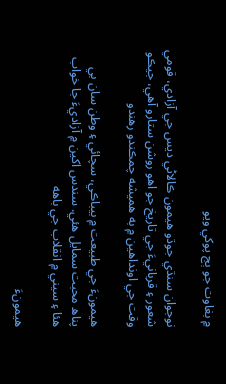۾ بغاوت جو ٻج پوکي ويو

نوجوان سنڌي جوڌو ھيمون ڪالاڻي ديس جي آزادي، قومي شعور ۽ قربانيءَ جي تاريخ جو اھو روشن ستارو آھي، جيڪو وقت جي اونداهين ۾ به هميشه چمڪندو رهندو

ھيمونءَ جي طبيعت ۾ بيباڪي، سچائي ۽ وطن سان بي پناھ محبت سمايل ھئي. سندس اکين ۾ آزاديءَ جا خواب هئا ۽ سيني ۾ انقلاب جي باهه

ھيمونءَ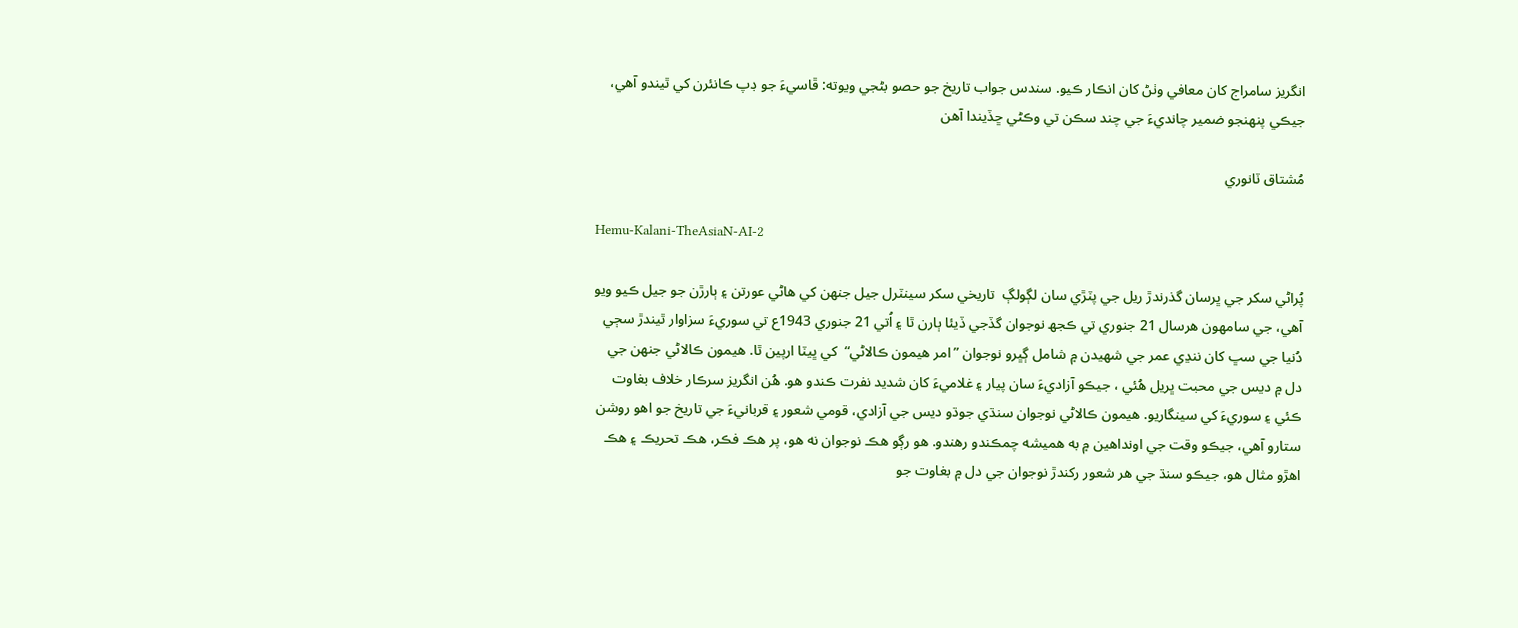انگريز سامراج کان معافي وٺڻ کان انڪار ڪيو. سندس جواب تاريخ جو حصو بڻجي ويوته: ڦاسيءَ جو ڊپ ڪانئرن کي ٿيندو آهي، جيڪي پنهنجو ضمير چانديءَ جي چند سڪن تي وڪڻي ڇڏيندا آهن

مُشتاق ٽانوري

Hemu-Kalani-TheAsiaN-AI-2

پُراڻي سکر جي ڀرسان گذرندڙ ريل جي پٽڙي سان لڳولڳ  تاريخي سکر سينٽرل جيل جنهن کي هاڻي عورتن ۽ ٻارڙن جو جيل ڪيو ويو آهي، جي سامهون هرسال 21 جنوري تي ڪجھ نوجوان گڏجي ڏيئا ٻارن ٿا ۽ اُتي 21 جنوري 1943ع تي سوريءَ سزاوار ٿيندڙ سڄي دُنيا جي سڀ کان ننڍي عمر جي شهيدن ۾ شامل ڳڀرو نوجوان ”امر هيمون ڪالاڻي“  کي ڀيٽا ارپين ٿا. هيمون ڪالاڻي جنهن جي دل ۾ ديس جي محبت ڀريل هُئي ، جيڪو آزاديءَ سان پيار ۽ غلاميءَ کان شديد نفرت ڪندو هو. هُن انگريز سرڪار خلاف بغاوت ڪئي ۽ سوريءَ کي سينگاريو. ھيمون ڪالاڻي نوجوان سنڌي جوڌو ديس جي آزادي، قومي شعور ۽ قربانيءَ جي تاريخ جو اھو روشن ستارو آھي، جيڪو وقت جي اونداهين ۾ به هميشه چمڪندو رهندو. ھو رڳو ھڪ نوجوان نه ھو، پر ھڪ فڪر، ھڪ تحريڪ ۽ ھڪ اهڙو مثال ھو، جيڪو سنڌ جي هر شعور رکندڙ نوجوان جي دل ۾ بغاوت جو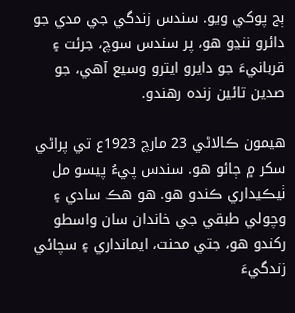ٻج پوکي ويو. سندس زندگي جي مدي جو دائرو ننڍو ھو، پر سندس سوچ، جرئت ۽ قربانيءَ جو دايرو ايترو وسيع آھي، جو صدين تائين زنده رهندو.

هيمون ڪالاڻي 23 مارچ 1923ع تي پراڻي سکر ۾ ڄائو هو. سندس پيءُ پيسو مل ٺيڪيداري ڪندو هو. ھو ھڪ سادي ۽ وچولي طبقي جي خاندان سان واسطو رکندو ھو، جتي محنت، ايمانداري ۽ سچائي زندگيءَ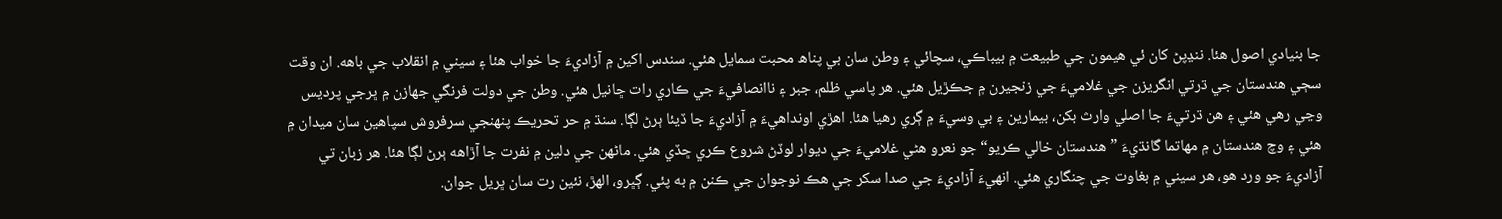جا بنيادي اصول ھئا. ننڍپڻ کان ئي ھيمون جي طبيعت ۾ بيباڪي، سچائي ۽ وطن سان بي پناھ محبت سمايل ھئي. سندس اکين ۾ آزاديءَ جا خواب هئا ۽ سيني ۾ انقلاب جي باهه. ان وقت سڄي هندستان جي ڌرتي انگريزن جي غلاميءَ جي زنجيرن ۾ جڪڙيل هئي. هر پاسي ظلم، جبر ۽ ناانصافيءَ جي ڪاري رات ڇانيل هئي. وطن جي دولت فرنگي جهازن ۾ ڀرجي پرديس وڃي رهي هئي ۽ هن ڌرتيءَ جا اصلي وارث بکن، بيمارين ۽ بي وسيءَ ۾ ڳري رهيا هئا. اهڙي اونداهيءَ ۾ آزاديءَ جا ڏيئا ٻرڻ لڳا. سنڌ ۾ حر تحريڪ پنهنجي سرفروش سپاهين سان ميدان ۾ هئي ۽ وچ هندستان ۾ مهاتما گانڌيءَ ”هندستان خالي ڪريو“ جو نعرو هڻي غلاميءَ جي ديوار لوڏڻ شروع ڪري ڇڏي هئي. ماڻهن جي دلين ۾ نفرت جا آڙاهه ٻرڻ لڳا هئا. هر زبان تي آزاديءَ جو ورد هو، هر سيني ۾ بغاوت جي چنگاري هئي. انهيءَ آزاديءَ جي صدا سکر جي هڪ نوجوان جي ڪنن ۾ به پئي. ڳڀرو، الهڙ، نئين رت سان ڀريل جوان.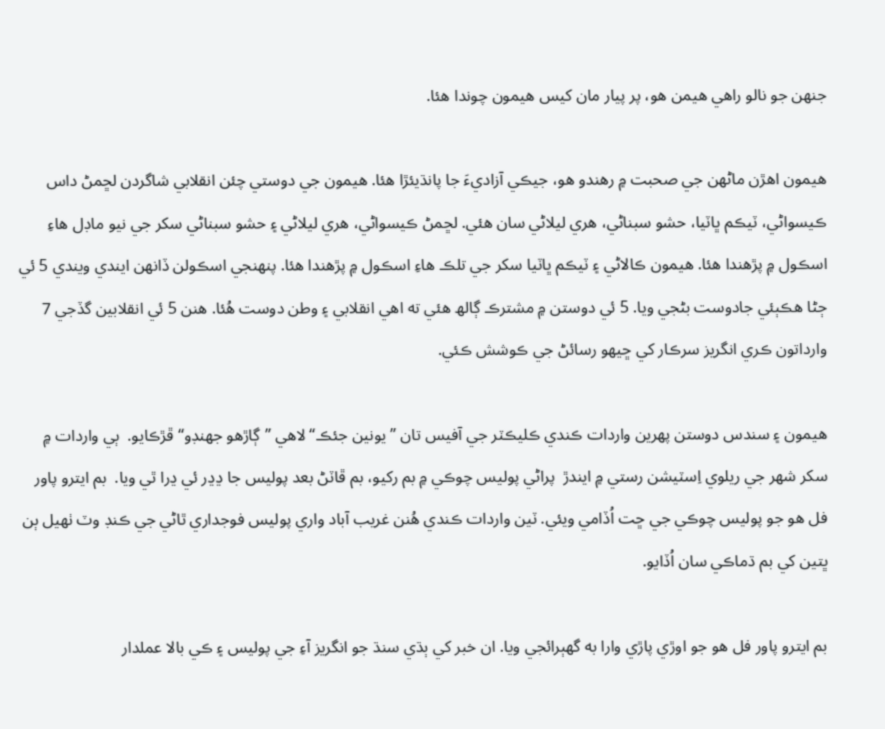جنهن جو نالو راهي هيمن هو، پر پيار مان کيس هيمون چوندا هئا.

هيمون اهڙن ماڻهن جي صحبت ۾ رهندو هو، جيڪي آزاديءَ جا پانڌيئڙا هئا. هيمون جي دوستي چئن انقلابي شاگردن لڇمڻ داس ڪيسواڻي، ٽيڪم ڀاٽيا، حشو سبناڻي، هري ليلاڻي سان هئي. لڇمڻ ڪيسواڻي، هري ليلاڻي ۽ حشو سبناڻي سکر جي نيو ماڊل هاءِ اسڪول ۾ پڙهندا هئا. هيمون ڪالاڻي ۽ ٽيڪم ڀاٽيا سکر جي تلڪ هاءِ اسڪول ۾ پڙهندا هئا. پنهنجي اسڪولن ڏانهن ايندي ويندي 5 ئي ڄڻا هڪٻئي جادوست بڻجي ويا. 5 ئي دوستن ۾ مشترڪ ڳالھ هئي ته اهي انقلابي ۽ وطن دوست هُئا. هنن 5 ئي انقلابين گڏجي 7 وارداتون ڪري انگريز سرڪار کي ڇيهو رسائڻ جي ڪوشش ڪئي.

هيمون ۽ سندس دوستن پهرين واردات ڪندي ڪليڪٽر جي آفيس تان ”يونين جئڪ“ لاهي ”ڳاڙهو جھنڊو“ ڦڙڪايو.  ٻي واردات ۾ سکر شهر جي ريلوي اِسٽيشن رستي ۾ ايندڙ  پراڻي پوليس چوڪي ۾ بم رکيو، بم ڦاٽڻ بعد پوليس جا ڍڍر ئي ڍرا ٿي ويا.  بم ايترو پاور فل هو جو پوليس چوڪي جي ڇت اُڏامي ويئي. ٽين واردات ڪندي هُنن غريب آباد واري پوليس فوجداري ٿاڻي جي ڪنڊ وٽ ٺهيل ٻن ڀتين کي بم ڌماڪي سان اُڏايو.

بم ايترو پاور فل هو جو اوڙي پاڙي وارا به گھٻرائجي ويا. ان خبر کي ٻڌي سنڌ جو انگريز آءِ جي پوليس ۽ ڪي بالا عملدار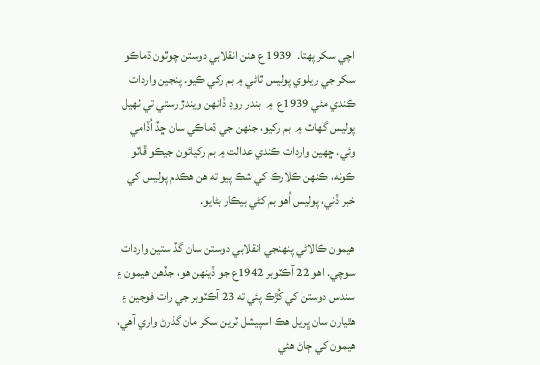اچي سکر پهتا.  1939 ع هنن انقلابي دوستن چوٿون ڌماڪو سکر جي ريلوي پوليس ٿاڻي ۾ بم رکي ڪيو. پنجين واردات ڪندي مئي 1939ع  ۾  بندر روڊ ڏانهن ويندڙ رستي تي ٺهيل پوليس گھاٽ ۾  بم رکيو، جنهن جي ڌماڪي سان ڇڏ اُڏامي وئي. ڇهين واردات ڪندي عدالت ۾ بم رکيائون جيڪو ڦاٽو ڪونه، ڪنهن ڪلارڪ کي شڪ پيو ته هن هڪدم پوليس کي خبر ڏني، پوليس اُهو بم کڻي بيڪار بڻايو.

هيمون ڪالاڻي پنهنجي انقلابي دوستن سان گڏ ستين واردات سوچي. اهو 22 آڪٽوبر 1942ع جو ڏينهن هو، جڏهن هيمون ۽ سندس دوستن کي کُڙڪ پئي ته 23 آڪٽوبر جي رات فوجين ۽ هٿيارن سان ڀريل هڪ اسپيشل ٽرين سکر مان گذرڻ واري آهي، هيمون کي ڄاڻ هئي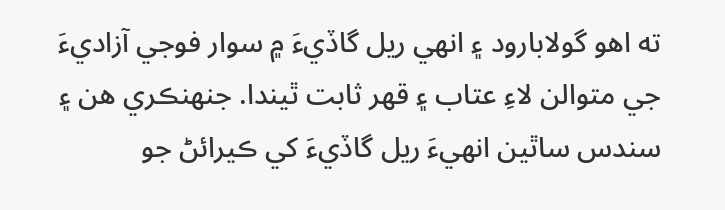ته اهو گولابارود ۽ انهي ريل گاڏيءَ ۾ سوار فوجي آزاديءَ جي متوالن لاءِ عتاب ۽ قهر ثابت ٿيندا. جنهنڪري هن ۽ سندس ساٿين انهيءَ ريل گاڏيءَ کي ڪيرائڻ جو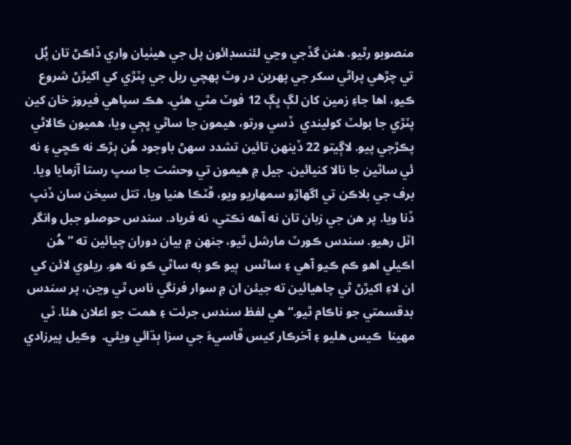منصوبو رٿيو. هنن گڏجي وڃي لئنسڊائون پل جي هيٺيان واري ڏاڪڻ تان پُل تي چڙهي پراڻي سکر جي پهرين در وٽ پهچي ريل جي پٽڙي کي اکيڙڻ شروع ڪيو، اها جاءِ زمين کان لڳ ڀڳ 12 فوٽ مٿي هئي. هڪ سپاهي فيروز خان کين پٽڙي جا بولٽ کوليندي  ڏسي ورتو، هيمون جا ساٿي ڀڄي ويا، هميون ڪالاڻي پڪڙجي پيو. لاڳيتو 22 ڏينهن تائين تشدد سهڻ باوجود هُن ٻڙڪ نه ڪڇي ۽ نه ئي ساٿين جا نالا کنيائين. جيل ۾ هيمون تي وحشت جا سڀ رستا آزمايا ويا. برف جي بلاڪن تي اگهاڙو سمهاريو ويو، ڦٽڪا هنيا ويا، تتل سيخن سان ڏنڀ ڏنا ويا. پر هن جي زبان تان نه آهه نڪتي، نه فرياد. سندس حوصلو جبل وانگر اٽل رهيو. سندس ڪورٽ مارشل ٿيو، جنهن ۾ بيان دوران چيائين ته ”هُن اڪيلي اهو ڪم ڪيو آهي ۽ ساڻس  ٻيو ڪو به ساٿي ڪو نه هو. ريلوي لائن کي ان لاءِ اکيڙڻ ٿي چاهيائين ته جيئن ان ۾ سوار فرنگي ناس ٿي وڃن، پر سندس  بدقسمتي جو ناڪام ٿيو.“ هي لفظ سندس جرئت ۽ همت جو اعلان هئا. ٽي مهينا  ڪيس هليو ۽ آخرڪار کيس ڦاسيءَ جي سزا ٻڌائي ويئي.  وڪيل پيرزادي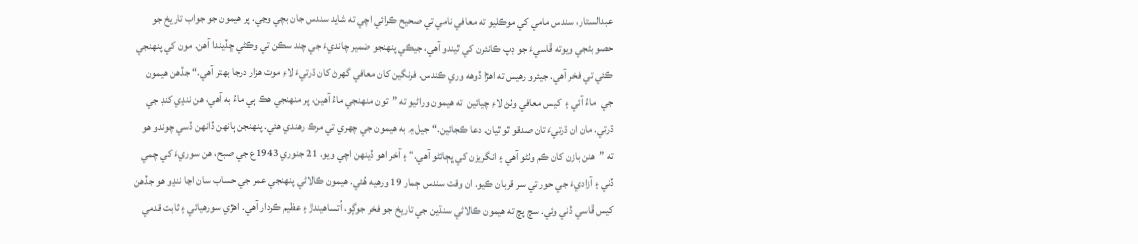عبدالستار، سندس مامي کي موڪليو ته معافي نامي تي صحيح ڪرائي اچي ته شايد سندس جان بچي وڃي. پر هيمون جو جواب تاريخ جو حصو بڻجي ويوته ڦاسيءَ جو ڊپ ڪانئرن کي ٿيندو آهي، جيڪي پنهنجو ضمير چانديءَ جي چند سڪن تي وڪڻي ڇڏيندا آهن. مون کي پنهنجي ڪئي تي فخر آهي. جيئرو رهيس ته اهڙا ڏوهه وري ڪندس. فرنگين کان معافي گهرڻ کان ڌرتيءَ لاءِ موت هزار درجا بهتر آهي.“ جڏهن هيمون جي  ماءُ آئي ۽  کيس معافي وٺڻ لاءِ چيائين  ته هيمون وراڻيو ته ”تون منهنجي ماءُ آهين، پر منهنجي هڪ ٻي ماءُ به آهي، هن ننڍي کنڊ جي ڌرتي. مان ان ڌرتيءَ تان صدقو ٿو ٿيان. دعا ڪجائين.“ جيل ۾ به هيمون جي چهري تي مرڪ رهندي هئي. پنهنجن ٻانهن ڏانهن ڏسي چوندو هو ته ”هنن بازن کان ڪم وٺڻو آهي ۽ انگريزن کي ڀڄائڻو آهي.“ ۽ آخر اهو ڏينهن اچي ويو. 21 جنوري 1943ع جي صبح، هن سوريءَ کي چمي ڏني ۽ آزاديءَ جي حور تي سر قربان ڪيو. ان وقت سندس ڄمار 19 ورهيه هُئي. هيمون ڪالاڻي پنهنجي عمر جي حساب سان اڃا ننڍو هو جڏهن کيس ڦاسي ڏني وئي. سچ پچ ته هيمون ڪالاڻي سنڌين جي تاريخ جو فخر جوڳو، اُتساهيندڙ ۽ عظيم ڪردار آهي. اهڙي سورهيائي ۽ ثابت قدمي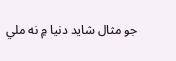جو مثال شايد دنيا ۾ نه ملي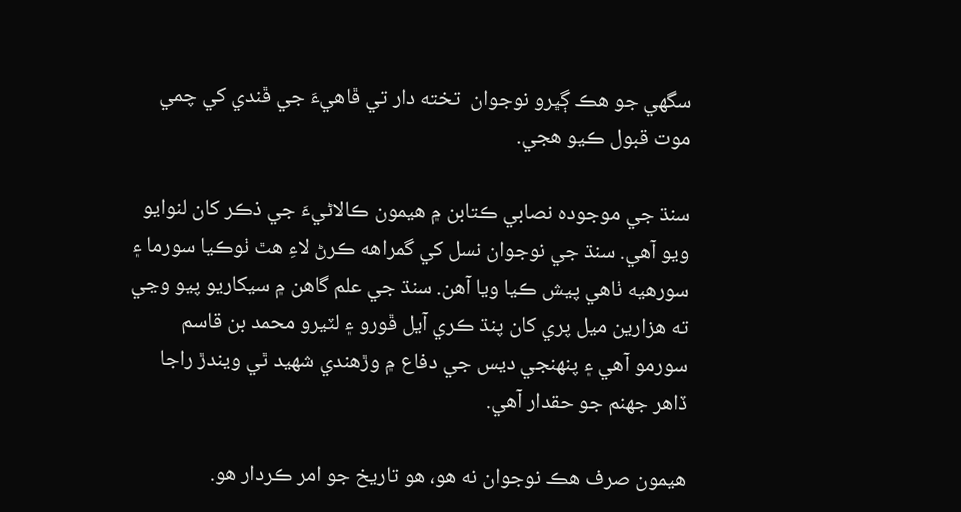سگهي جو هڪ ڳڀرو نوجوان  تخته دار تي ڦاهيءَ جي ڦندي کي چمي موت قبول ڪيو هجي.

سنڌ جي موجوده نصابي ڪتابن ۾ هيمون ڪالاڻيءَ جي ذڪر کان لنوايو ويو آهي. سنڌ جي نوجوان نسل کي گمراهه ڪرڻ لاءِ هٿ ٺوڪيا سورما ۽ سورهيه ٺاهي پيش ڪيا ويا آهن. سنڌ جي علم گاهن ۾ سيکاريو پيو وڃي ته هزارين ميل پري کان پنڌ ڪري آيل ڦورو ۽ لٽيرو محمد بن قاسم سورمو آهي ۽ پنهنجي ديس جي دفاع ۾ وڙهندي شهيد ٿي ويندڙ راجا ڏاهر جهنم جو حقدار آهي.

هيمون صرف هڪ نوجوان نه هو، هو تاريخ جو امر ڪردار هو.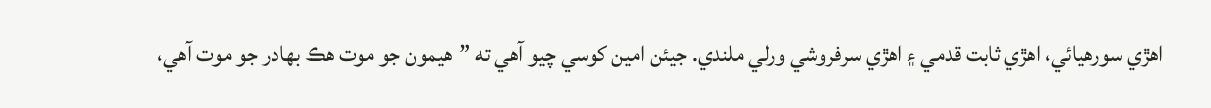اهڙي سورهيائي، اهڙي ثابت قدمي ۽ اهڙي سرفروشي ورلي ملندي. جيئن امين کوسي چيو آهي ته ”هيمون جو موت هڪ بهادر جو موت آهي،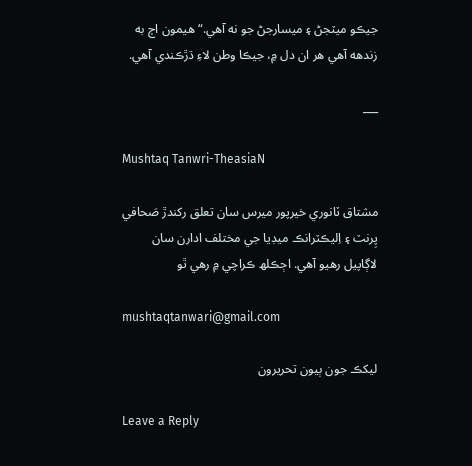جيڪو ميٽجڻ ۽ ميسارجڻ جو نه آهي.“ هيمون اڄ به زندهه آهي هر ان دل ۾، جيڪا وطن لاءِ ڌڙڪندي آهي.

___

Mushtaq Tanwri-TheasiaN

مشتاق ٽانوري خيرپور ميرس سان تعلق رکندڙ صَحافي پِرنٽ ۽ اِليڪٽرانڪ ميڊيا جي مختلف ادارن سان لاڳاپيل رهيو آهي. اڄڪلھ ڪراچي ۾ رهي ٿو

mushtaqtanwari@gmail.com

ليکڪ جون ٻيون تحريرون

Leave a Reply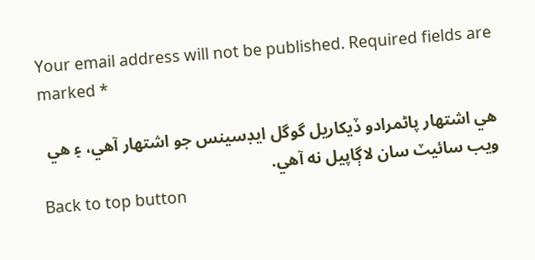Your email address will not be published. Required fields are marked *

هي اشتهار پاڻمرادو ڏيکاريل گوگل ايڊسينس جو اشتهار آهي، ۽ هي ويب سائيٽ سان لاڳاپيل نه آهي.
Back to top button